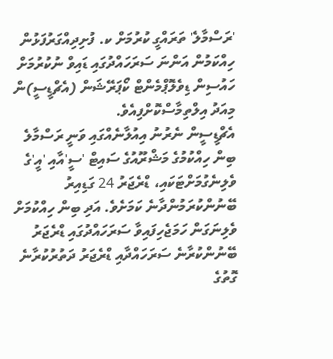'ރަސްމާލެ' ތަރައްގީ ކުރުމަށް ކ. ފުށިދިއްގަރުފަޅުން ހިއްކަމުން އަންނަ ސަރަހައްދުގައި ޑައިވް ނުކުރުމަށް ހައުސިން ޑިވެލޮޕްމެންޓް ކޯޕަރޭޝަން (އެޗްޑީސީ)ން މިއަދު އިލްތިމާސްކޮށްފިއެވެ.
އެޗްޑީސީން ނެރުނު އިއުލާނެއްގައި ވަނީ ރަސްމާލެ ބިން ހިއްކުމުގެ މަޝްރޫއުގެ ސައިޓް 'ސީ'އާއި 'އީ'ގެ ވެލިނެގުމަށްޓަކައި، ޑްރެޖަރު 24 ގަޑިއިރު ބޭނުންކުރަމުންދާނެ ކަމަށެވެ. އަދި ބިން ހިއްކުމަށް ވެލިނަގަން ހަމަޖެހިފައިވާ ސަރަހައްދުގައި ޑްރެޖަރު ބޭނުންކުރާނެ ސަރަހައްދާއި ޑްރެޖަރު ދަތުރުކުރާނެ ގޮތުގެ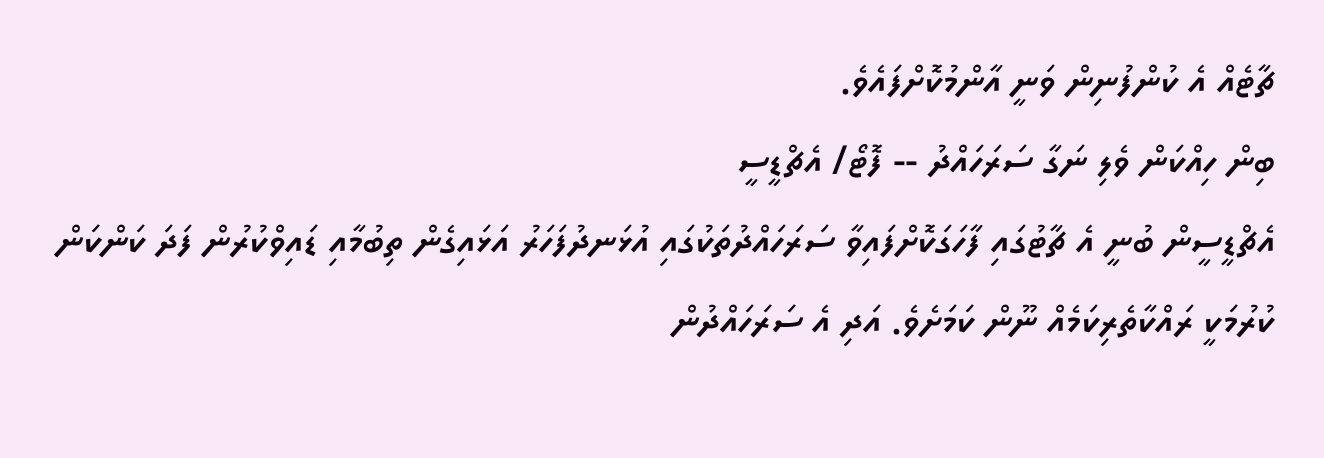ޗާޓެއް އެ ކުންފުނިން ވަނީ އާންމުކޮށްފައެވެ.
ބިން ހިއްކަން ވެލި ނަގާ ސަރަހައްދު -- ފޮޓޯ/ އެޗްޑީސީ
އެޗްޑީސީން ބުނީ އެ ޗާޓުގައި ފާހަގަކޮށްފައިވާ ސަރަހައްދުތަކުގައި އުޅަނދުފަހަރު އަޅައިގެން ތިބުމާއި ޑައިވްކުރުން ފަދަ ކަންކަން ކުރުމަކީ ރައްކާތެރިކަމެއް ނޫން ކަމަށެވެ. އަދި އެ ސަރަހައްދުން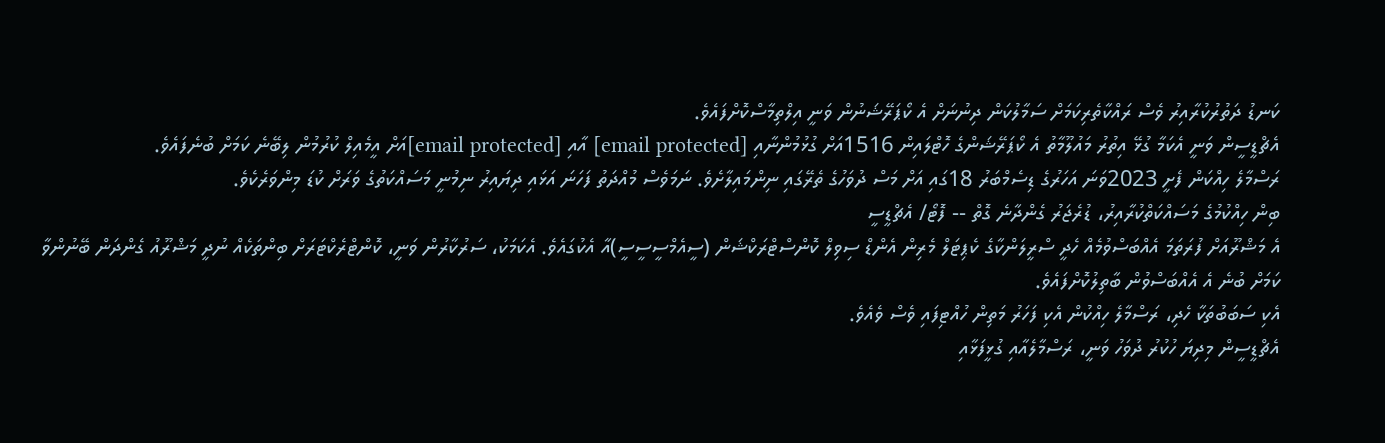ކަނޑު ދަތުރުކުރާއިރު ވެސް ރައްކާތެރިކަމަށް ސަމާލުކަން ދިނުނަށް އެ ކޯޕަރޭޝަނުން ވަނީ އިލްތިމާސްކޮށްފައެވެ.
އެޗްޑީސީން ވަނީ އެކަމާ ގުޅޭ އިތުރު މައުލޫމާތު އެ ކޯޕަރޭޝަންގެ ހޮޓްލައިން 1516އަށް ގުޅުމުންނާއި [email protected] އާއި [email protected]އަށް އީމެއިލް ކުރުމުން ލިބޭނެ ކަމަށް ބުނެފައެވެ.
ރަސްމާލެ ހިއްކަން ފެށީ 2023ވަނަ އަހަރުގެ ޑިސެމްބަރު 18ގައި އަށް މަސް ދުވަހުގެ ތެރޭގައި ނިންމައިލާށެވެ. ނަމަވެސް މުއްދަތު ފަހަނަ އަޅައި ދިޔައިރު ނިމުނީ މަސައްކަތުގެ ވަރަށް ކުޑަ މިންވަރެކެވެ.
ބިން ހިއްކުމުގެ މަސައްކަތްކުރާއިރު، ޑުރެޖަރު ގެންދާނެ ގޮތް -- ފޮޓޯ/ އެޗްޑީސީ
އެ މަޝްރޫއަށް ފުރަތަމަ އެއްބަސްވުމެއް ހެދީ ސްރީލަންކާގެ ކެޕިޓަލް މެރިން އެންޑް ސިވިލް ކޮންސްޓްރަކްޝަން (ސީއެމްސީސީސީ)އާ އެކުގައެވެ. އެކަމަކު، ސަރުކާރުން ވަނީ، ކޮންޓްރެކްޓަރަށް ބިންތަކެއް ނުދީ މަޝްރޫއު ގެންދަން ބޭނުންވާ ކަމަށް ބުނެ އެ އެއްބަސްވުން ބާތިލުކޮށްފައެވެ.
އެކި ސަބަބުތަކާ ހެދި، ރަސްމާލެ ހިއްކުން އެކި ފަހަރު މަތިން ހުއްޓިފައި ވެސް ވެއެވެ.
އެޗްޑީސީން މިދިޔަ ހުކުރު ދުވަހު ވަނީ، ރަސްމާލެއާއި ގުޅީފަޅާއި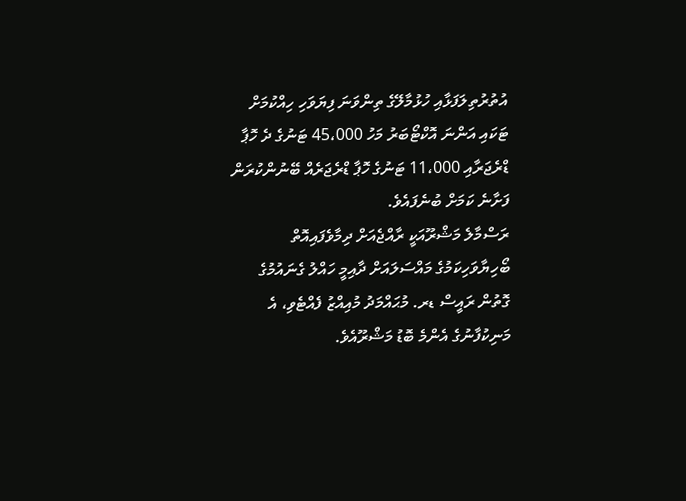އުތުރުތިލަފަޅާއި ހުޅުމާލޭގެ ތިންވަނަ ފިޔަވަހި ހިއްކުމަށް ޓަކައި އަންނަ އޮކްޓޯބަރު މަހު 45،000 ޓަނުގެ ދެ ހޮޕާ ޑްރެޖަރާއި 11،000 ޓަނުގެ ހޮޕާ ޑްރެޖަރެއް ބޭނުންކުރަން ފަށާނެ ކަމަށް ބުނެފައެވެ.
ރަސްމާލެ މަޝްރޫއަކީ ރާއްޖެއަށް ދިމާވެފައިއޮތް ބޯހިޔާވަހިކަމުގެ މައްސަލައަށް ދާއިމީ ހައްލު ގެނައުމުގެ ގޮތުން ރައީސް ޑރ. މުޙައްމަދު މުއިއްޒު ފެއްޓެވި، އެ މަނިކުފާނުގެ އެންމެ ބޮޑު މަޝްރޫއެވެ.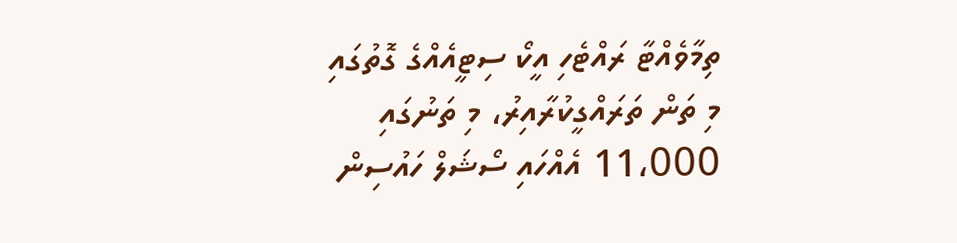ތިމާވެއްޓާ ރައްޓެހި އީކޯ ސިޓީއެއްގެ ގޮތުގައި މި ތަން ތަރައްގީކުރާއިރު، މި ތަނުގައި 11،000 އެއްހައި ސޯޝަލް ހައުސިން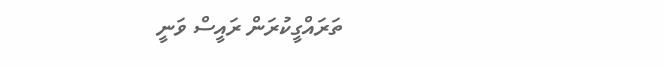ތަރައްގީކުރަން ރައީސް ވަނީ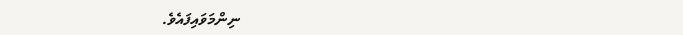ނިންމަވައިފައެވެ.